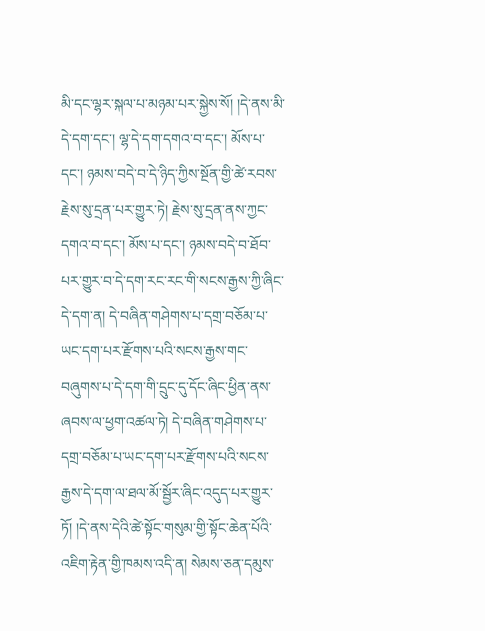མི་དང་ལྷར་སྐལ་པ་མཉམ་པར་སྐྱེས་སོ། །དེ་ནས་མི་དེ་དག་དང་། ལྷ་དེ་དག་དགའ་བ་དང་། མོས་པ་དང་། ཉམས་བདེ་བ་དེ་ཉིད་ཀྱིས་སྔོན་གྱི་ཚེ་རབས་རྗེས་སུ་དྲན་པར་གྱུར་ཏེ། རྗེས་སུ་དྲན་ནས་ཀྱང་དགའ་བ་དང་། མོས་པ་དང་། ཉམས་བདེ་བ་ཐོབ་པར་གྱུར་བ་དེ་དག་རང་རང་གི་སངས་རྒྱས་ཀྱི་ཞིང་དེ་དག་ན། དེ་བཞིན་གཤེགས་པ་དགྲ་བཅོམ་པ་ཡང་དག་པར་རྫོགས་པའི་སངས་རྒྱས་གང་བཞུགས་པ་དེ་དག་གི་དྲུང་དུ་དོང་ཞིང་ཕྱིན་ནས་ཞབས་ལ་ཕྱག་འཚལ་ཏེ། དེ་བཞིན་གཤེགས་པ་དགྲ་བཅོམ་པ་ཡང་དག་པར་རྫོགས་པའི་སངས་རྒྱས་དེ་དག་ལ་ཐལ་མོ་སྦྱོར་ཞིང་འདུད་པར་གྱུར་ཏོ། །དེ་ནས་དེའི་ཚེ་སྟོང་གསུམ་གྱི་སྟོང་ཆེན་པོའི་འཇིག་རྟེན་གྱི་ཁམས་འདི་ན། སེམས་ཅན་དམུས་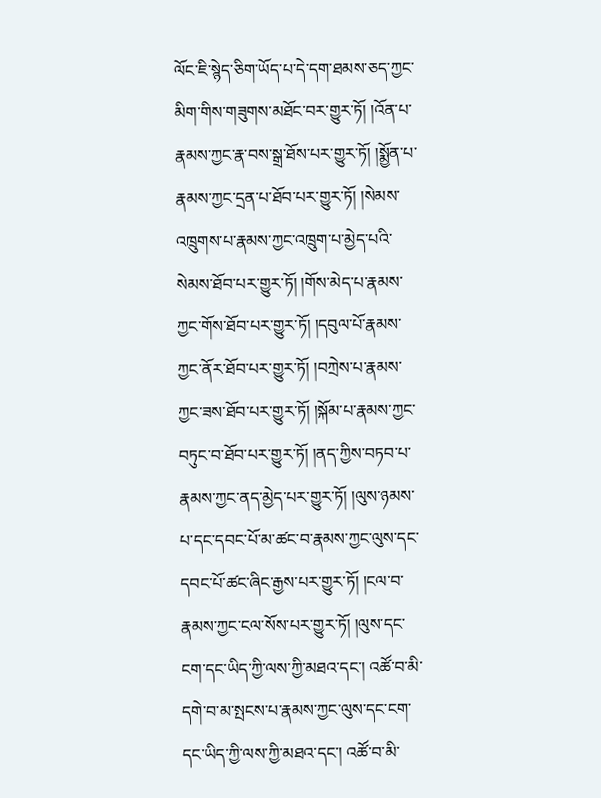ལོང་ཇི་སྙེད་ཅིག་ཡོད་པ་དེ་དག་ཐམས་ཅད་ཀྱང་མིག་གིས་གཟུགས་མཐོང་བར་གྱུར་ཏོ། །འོན་པ་རྣམས་ཀྱང་རྣ་བས་སྒྲ་ཐོས་པར་གྱུར་ཏོ། །སྨྱོན་པ་རྣམས་ཀྱང་དྲན་པ་ཐོབ་པར་གྱུར་ཏོ། །སེམས་འཁྲུགས་པ་རྣམས་ཀྱང་འཁྲུག་པ་མྱེད་པའི་སེམས་ཐོབ་པར་གྱུར་ཏོ། །གོས་མེད་པ་རྣམས་ཀྱང་གོས་ཐོབ་པར་གྱུར་ཏོ། །དབུལ་པོ་རྣམས་ཀྱང་ནོར་ཐོབ་པར་གྱུར་ཏོ། །བཀྲེས་པ་རྣམས་ཀྱང་ཟས་ཐོབ་པར་གྱུར་ཏོ། །སྐོམ་པ་རྣམས་ཀྱང་བཏུང་བ་ཐོབ་པར་གྱུར་ཏོ། །ནད་ཀྱིས་བཏབ་པ་རྣམས་ཀྱང་ནད་མྱེད་པར་གྱུར་ཏོ། །ལུས་ཉམས་པ་དང་དབང་པོ་མ་ཚང་བ་རྣམས་ཀྱང་ལུས་དང་དབང་པོ་ཚང་ཞིང་རྒྱས་པར་གྱུར་ཏོ། །ངལ་བ་རྣམས་ཀྱང་ངལ་སོས་པར་གྱུར་ཏོ། །ལུས་དང་ངག་དང་ཡིད་ཀྱི་ལས་ཀྱི་མཐའ་དང་། འཚོ་བ་མི་དགེ་བ་མ་སྤངས་པ་རྣམས་ཀྱང་ལུས་དང་ངག་དང་ཡིད་ཀྱི་ལས་ཀྱི་མཐའ་དང་། འཚོ་བ་མི་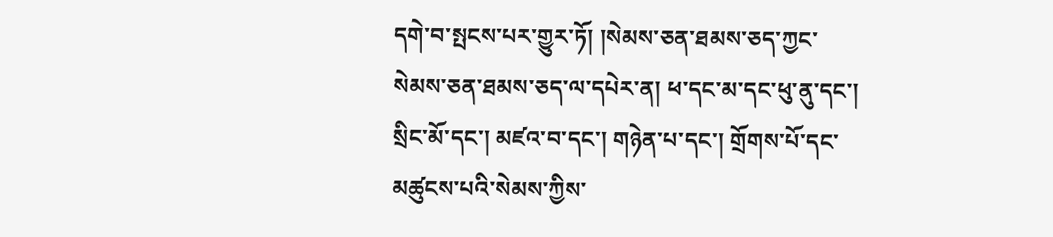དགེ་བ་སྤངས་པར་གྱུར་ཏོ། །སེམས་ཅན་ཐམས་ཅད་ཀྱང་སེམས་ཅན་ཐམས་ཅད་ལ་དཔེར་ན། ཕ་དང་མ་དང་ཕུ་ནུ་དང་། སྲིང་མོ་དང་། མཛའ་བ་དང་། གཉེན་པ་དང་། གྲོགས་པོ་དང་མཚུངས་པའི་སེམས་ཀྱིས་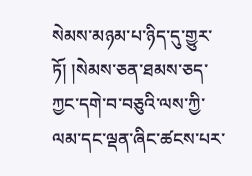སེམས་མཉམ་པ་ཉིད་དུ་གྱུར་ཏོ། །སེམས་ཅན་ཐམས་ཅད་ཀྱང་དགེ་བ་བཅུའི་ལས་ཀྱི་ལམ་དང་ལྡན་ཞིང་ཚངས་པར་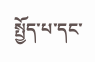སྤྱོད་པ་དང་